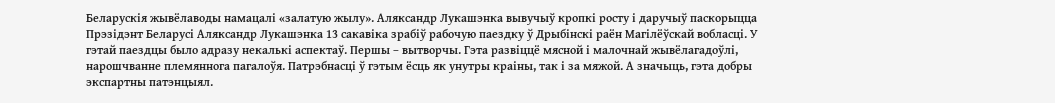Беларускія жывёлаводы намацалі «залатую жылу». Аляксандр Лукашэнка вывучыў кропкі росту і даручыў паскорыцца
Прэзідэнт Беларусі Аляксандр Лукашэнка 13 сакавіка зрабіў рабочую паездку ў Дрыбінскі раён Магілёўскай вобласці. У гэтай паездцы было адразу некалькі аспектаў. Першы – вытворчы. Гэта развіццё мясной і малочнай жывёлагадоўлі, нарошчванне племяннога пагалоўя. Патрэбнасці ў гэтым ёсць як унутры краіны, так і за мяжой. А значыць, гэта добры экспартны патэнцыял.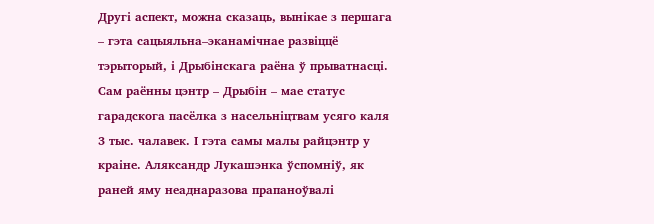Другі аспект, можна сказаць, вынікае з першага – гэта сацыяльна–эканамічнае развіццё тэрыторый, і Дрыбінскага раёна ў прыватнасці. Сам раённы цэнтр – Дрыбін – мае статус гарадскога пасёлка з насельніцтвам усяго каля 3 тыс. чалавек. І гэта самы малы райцэнтр у краіне. Аляксандр Лукашэнка ўспомніў, як раней яму неаднаразова прапаноўвалі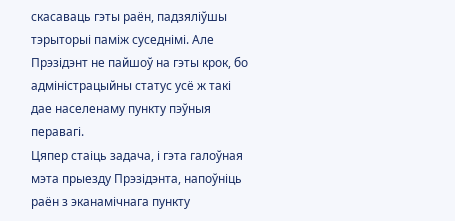скасаваць гэты раён, падзяліўшы тэрыторыі паміж суседнімі. Але Прэзідэнт не пайшоў на гэты крок, бо адміністрацыйны статус усё ж такі дае населенаму пункту пэўныя перавагі.
Цяпер стаіць задача, і гэта галоўная мэта прыезду Прэзідэнта, напоўніць раён з эканамічнага пункту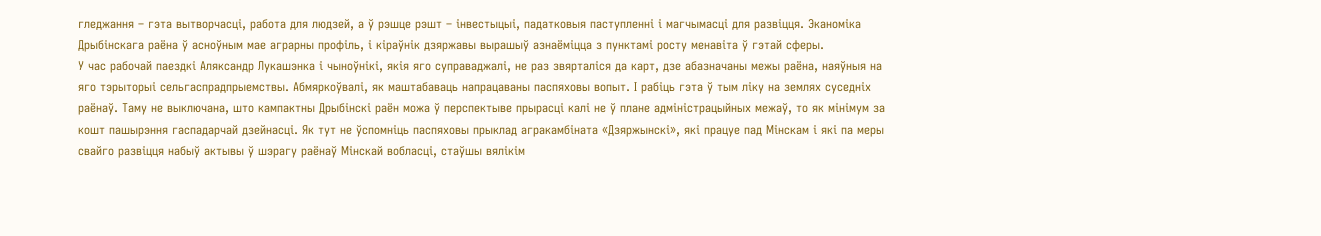гледжання – гэта вытворчасці, работа для людзей, а ў рэшце рэшт – інвестыцыі, падатковыя паступленні і магчымасці для развіцця. Эканоміка Дрыбінскага раёна ў асноўным мае аграрны профіль, і кіраўнік дзяржавы вырашыў азнаёміцца з пунктамі росту менавіта ў гэтай сферы.
У час рабочай паездкі Аляксандр Лукашэнка і чыноўнікі, якія яго суправаджалі, не раз звярталіся да карт, дзе абазначаны межы раёна, наяўныя на яго тэрыторыі сельгаспрадпрыемствы. Абмяркоўвалі, як маштабаваць напрацаваны паспяховы вопыт. І рабіць гэта ў тым ліку на землях суседніх раёнаў. Таму не выключана, што кампактны Дрыбінскі раён можа ў перспектыве прырасці калі не ў плане адміністрацыйных межаў, то як мінімум за кошт пашырэння гаспадарчай дзейнасці. Як тут не ўспомніць паспяховы прыклад агракамбіната «Дзяржынскі», які працуе пад Мінскам і які па меры свайго развіцця набыў актывы ў шэрагу раёнаў Мінскай вобласці, стаўшы вялікім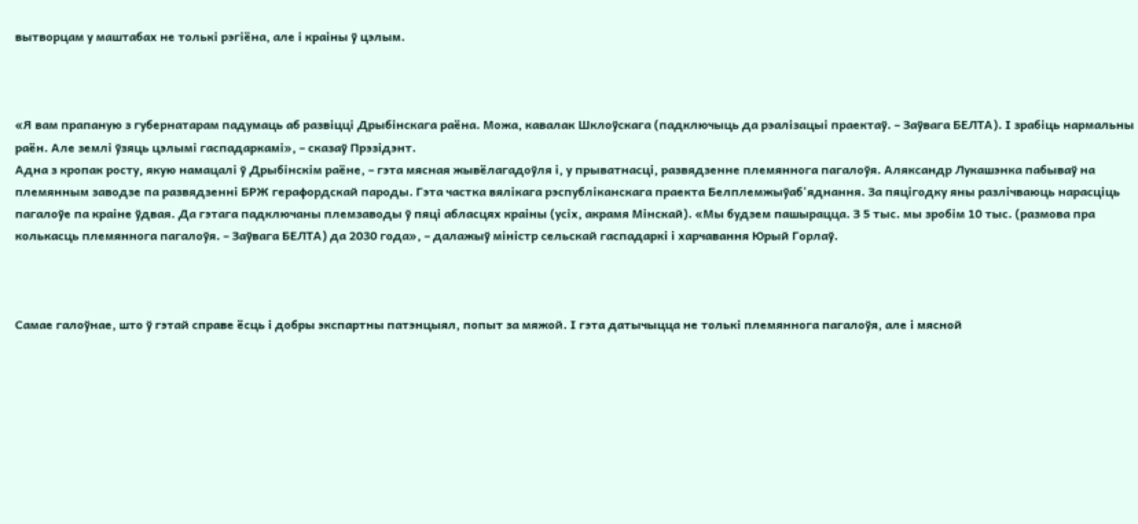вытворцам у маштабах не толькі рэгіёна, але і краіны ў цэлым.



«Я вам прапаную з губернатарам падумаць аб развіцці Дрыбінскага раёна. Можа, кавалак Шклоўскага (падключыць да рэалізацыі праектаў. – Заўвага БЕЛТА). І зрабіць нармальны раён. Але землі ўзяць цэлымі гаспадаркамі», – сказаў Прэзідэнт.
Адна з кропак росту, якую намацалі ў Дрыбінскім раёне, – гэта мясная жывёлагадоўля і, у прыватнасці, развядзенне племяннога пагалоўя. Аляксандр Лукашэнка пабываў на племянным заводзе па развядзенні БРЖ герафордскай пароды. Гэта частка вялікага рэспубліканскага праекта Белплемжыўаб'яднання. За пяцігодку яны разлічваюць нарасціць пагалоўе па краіне ўдвая. Да гэтага падключаны племзаводы ў пяці абласцях краіны (усіх, акрамя Мінскай). «Мы будзем пашырацца. З 5 тыс. мы зробім 10 тыс. (размова пра колькасць племяннога пагалоўя. – Заўвага БЕЛТА) да 2030 года», – далажыў міністр сельскай гаспадаркі і харчавання Юрый Горлаў.



Самае галоўнае, што ў гэтай справе ёсць і добры экспартны патэнцыял, попыт за мяжой. І гэта датычыцца не толькі племяннога пагалоўя, але і мясной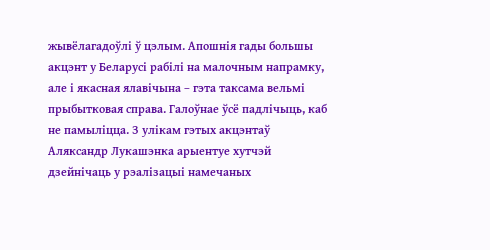жывёлагадоўлі ў цэлым. Апошнія гады большы акцэнт у Беларусі рабілі на малочным напрамку, але і якасная ялавічына – гэта таксама вельмі прыбытковая справа. Галоўнае ўсё падлічыць, каб не памыліцца. З улікам гэтых акцэнтаў Аляксандр Лукашэнка арыентуе хутчэй дзейнічаць у рэалізацыі намечаных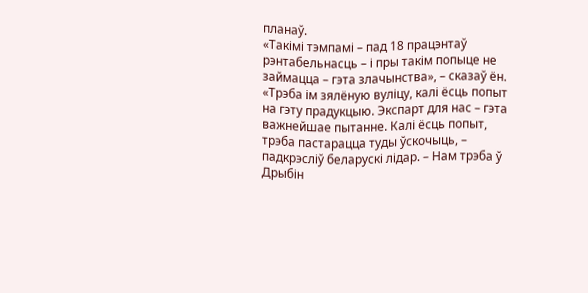планаў.
«Такімі тэмпамі – пад 18 працэнтаў рэнтабельнасць – і пры такім попыце не займацца – гэта злачынства», – сказаў ён.
«Трэба ім зялёную вуліцу, калі ёсць попыт на гэту прадукцыю. Экспарт для нас – гэта важнейшае пытанне. Калі ёсць попыт, трэба пастарацца туды ўскочыць, – падкрэсліў беларускі лідар. – Нам трэба ў Дрыбін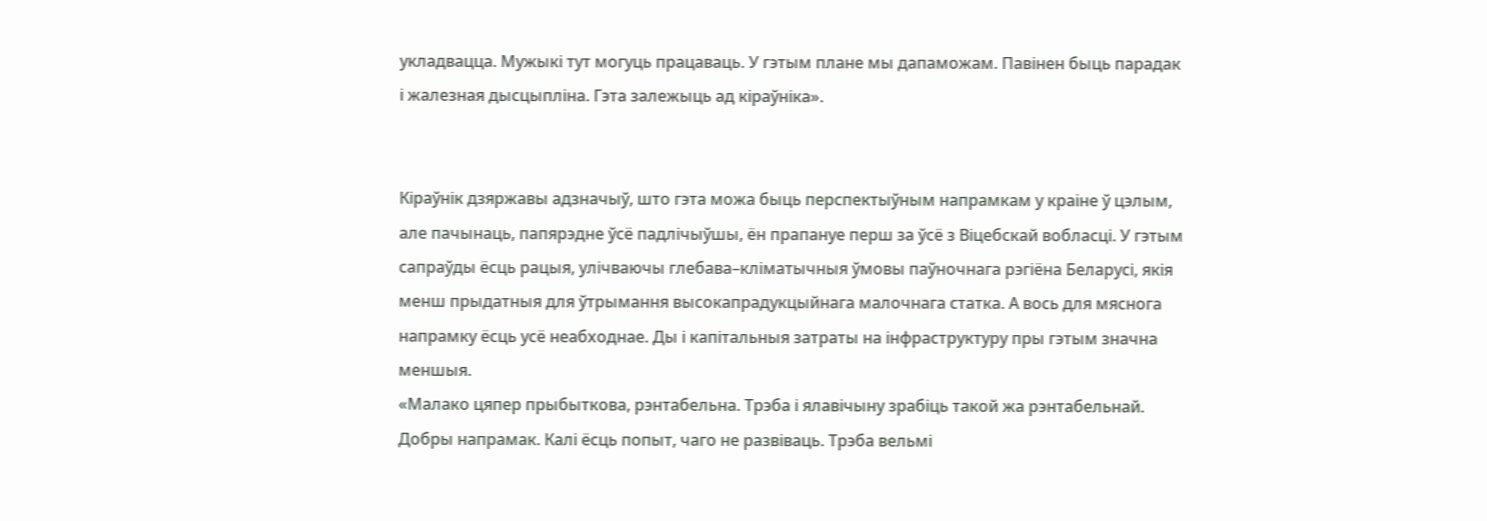укладвацца. Мужыкі тут могуць працаваць. У гэтым плане мы дапаможам. Павінен быць парадак і жалезная дысцыпліна. Гэта залежыць ад кіраўніка».


Кіраўнік дзяржавы адзначыў, што гэта можа быць перспектыўным напрамкам у краіне ў цэлым, але пачынаць, папярэдне ўсё падлічыўшы, ён прапануе перш за ўсё з Віцебскай вобласці. У гэтым сапраўды ёсць рацыя, улічваючы глебава–кліматычныя ўмовы паўночнага рэгіёна Беларусі, якія менш прыдатныя для ўтрымання высокапрадукцыйнага малочнага статка. А вось для мяснога напрамку ёсць усё неабходнае. Ды і капітальныя затраты на інфраструктуру пры гэтым значна меншыя.
«Малако цяпер прыбыткова, рэнтабельна. Трэба і ялавічыну зрабіць такой жа рэнтабельнай. Добры напрамак. Калі ёсць попыт, чаго не развіваць. Трэба вельмі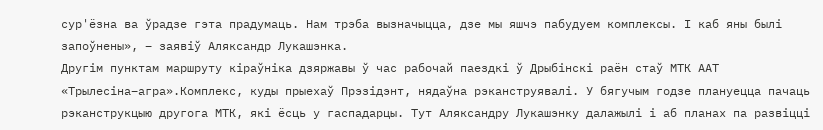сур'ёзна ва ўрадзе гэта прадумаць. Нам трэба вызначыцца, дзе мы яшчэ пабудуем комплексы. І каб яны былі запоўнены», – заявіў Аляксандр Лукашэнка.
Другім пунктам маршруту кіраўніка дзяржавы ў час рабочай паездкі ў Дрыбінскі раён стаў МТК ААТ «Трылесіна–агра».Комплекс, куды прыехаў Прэзідэнт, нядаўна рэканструявалі. У бягучым годзе плануецца пачаць рэканструкцыю другога МТК, які ёсць у гаспадарцы. Тут Аляксандру Лукашэнку далажылі і аб планах па развіцці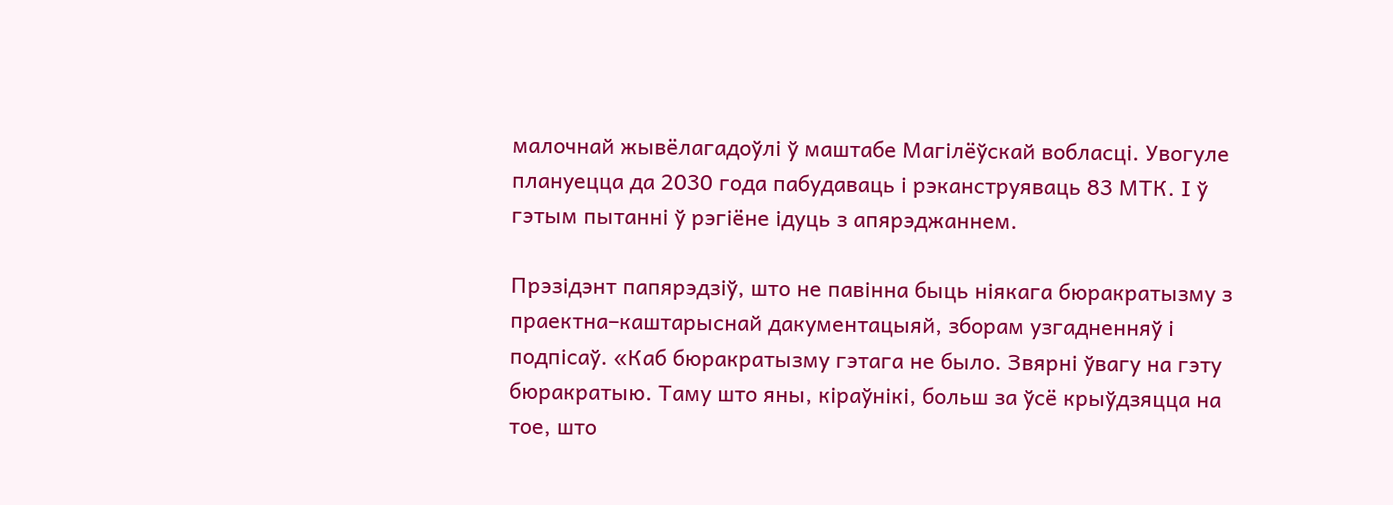малочнай жывёлагадоўлі ў маштабе Магілёўскай вобласці. Увогуле плануецца да 2030 года пабудаваць і рэканструяваць 83 МТК. І ў гэтым пытанні ў рэгіёне ідуць з апярэджаннем.

Прэзідэнт папярэдзіў, што не павінна быць ніякага бюракратызму з праектна–каштарыснай дакументацыяй, зборам узгадненняў і подпісаў. «Каб бюракратызму гэтага не было. Звярні ўвагу на гэту бюракратыю. Таму што яны, кіраўнікі, больш за ўсё крыўдзяцца на тое, што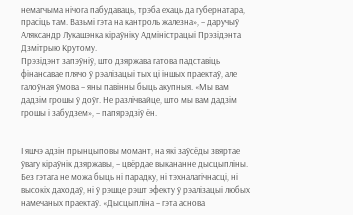немагчыма нічога пабудаваць, трэба ехаць да губернатара, прасіць там. Вазьмі гэта на кантроль жалезна», – даручыў Аляксандр Лукашэнка кіраўніку Адміністрацыі Прэзідэнта Дзмітрыю Крутому.
Прэзідэнт запэўніў, што дзяржава гатова падставіць фінансавае плячо ў рэалізацыі тых ці іншых праектаў, але галоўная ўмова – яны павінны быць акупныя. «Мы вам дадзім грошы ў доўг. Не разлічвайце, што мы вам дадзім грошы і забудзем», – папярэдзіў ён.


І яшчэ адзін прынцыповы момант, на які заўсёды звяртае ўвагу кіраўнік дзяржавы, – цвёрдае выкананне дысцыпліны. Без гэтага не можа быць ні парадку, ні тэхналагічнасці, ні высокіх даходаў, ні ў рэшце рэшт эфекту ў рэалізацыі любых намечаных праектаў. «Дысцыпліна – гэта аснова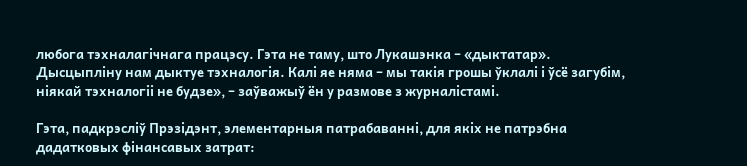любога тэхналагічнага працэсу. Гэта не таму, што Лукашэнка – «дыктатар». Дысцыпліну нам дыктуе тэхналогія. Калі яе няма – мы такія грошы ўклалі і ўсё загубім, ніякай тэхналогіі не будзе», – заўважыў ён у размове з журналістамі.

Гэта, падкрэсліў Прэзідэнт, элементарныя патрабаванні, для якіх не патрэбна дадатковых фінансавых затрат: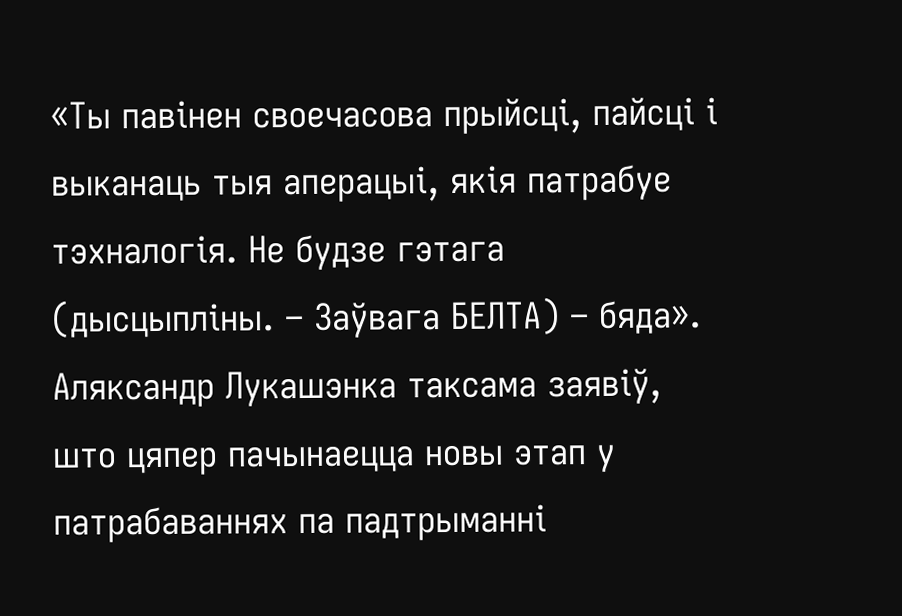«Ты павінен своечасова прыйсці, пайсці і выканаць тыя аперацыі, якія патрабуе тэхналогія. Не будзе гэтага (дысцыпліны. – Заўвага БЕЛТА) – бяда».
Аляксандр Лукашэнка таксама заявіў, што цяпер пачынаецца новы этап у патрабаваннях па падтрыманні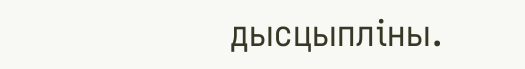дысцыпліны.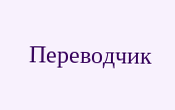Переводчик